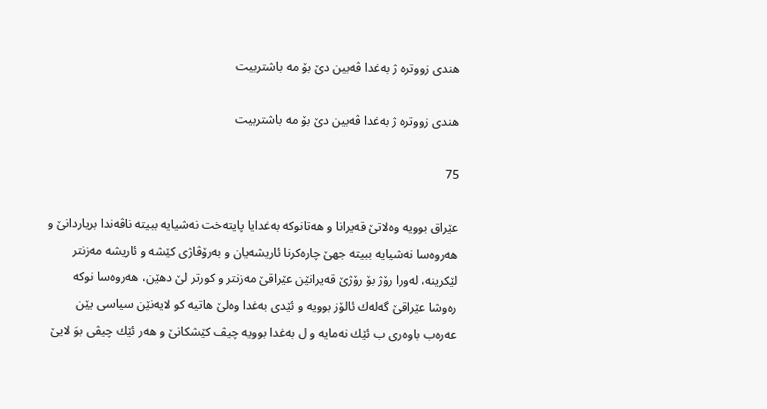هندی زووتره‌ ژ به‌غدا ڤه‌بین دێ بۆ مه‌ باشتربیت

هندی زووتره‌ ژ به‌غدا ڤه‌بین دێ بۆ مه‌ باشتربیت

75

عێراق بوویه‌ وه‌لاتێ قه‌یرانا و هه‌تانوكه‌ به‌غدایا پایته‌خت نه‌شیایه‌ ببیته‌ ناڤه‌ندا بریاردانێ و هه‌روه‌سا نه‌شیایه‌ ببیته‌ جهێ چاره‌كرنا ئاریشه‌یان و به‌رۆڤاژی كێشه‌ و ئاریشه‌ مه‌زنتر لێكرینه‌، له‌ورا رۆژ بۆ رۆژێ قه‌یرانێن عێراقێ مه‌زنتر و كورتر لێ دهێن، هه‌روه‌سا نوكه‌ ره‌وشا عێراقێ گه‌له‌ك ئالۆز بوویه‌ و ئێدی به‌غدا وه‌لێ هاتیه‌ كو لایه‌نێن سیاسی یێن عه‌ره‌ب باوه‌ری ب ئێك نه‌مایه‌ و ل به‌غدا بوویه‌ چیڤ كێشكانێ و هه‌ر ئێك چیڤی بوَ لایێ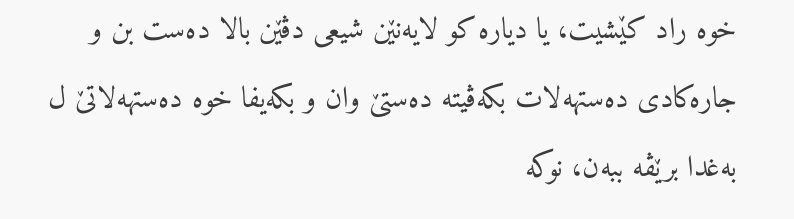خوه‌ راد كێشیت، یا دیاره‌ كو لایه‌نێن شیعی دڤێن بالا ده‌ست بن و جاره‌كادی ده‌ستهه‌لات بكه‌ڤیته‌ ده‌ستێ وان و بكه‌یفا خوه‌ ده‌ستهه‌لاتێ ل به‌غدا برێڤه‌ ببه‌ن، نوكه‌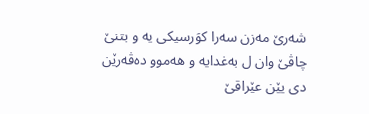شه‌رێ مه‌زن سه‌را كوَرسیكی یه‌ و بتنێ چاڤێ وان ل به‌غدایه‌ و هه‌موو ده‌ڤه‌رێن دی یێن عێراقێ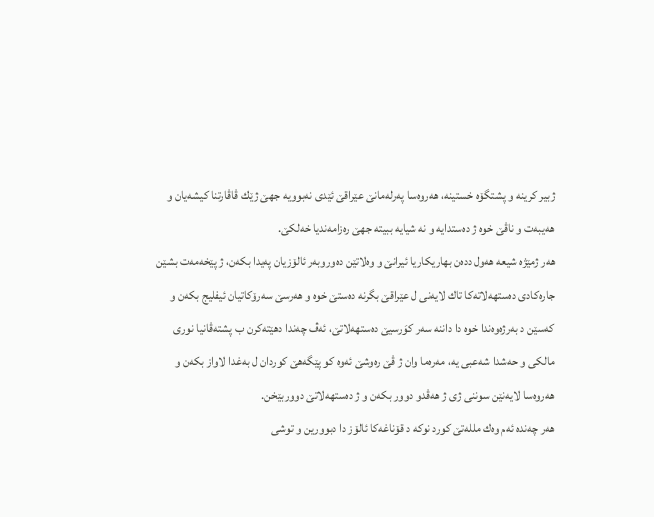ژبیر كرینه‌ و پشتگۆه خستینه‌، هه‌روه‌سا په‌رله‌مانێ عێراقێ ئێدی نه‌بوویه‌ جهێ ژێك ڤاڤارتنا كیشه‌یان و هه‌یبه‌ت و ناڤێ خوه‌ ژ ده‌ستدایه‌ و نه‌ شیایه‌ ببیته‌ جهێ ره‌زامه‌ندیا خه‌لكێ.
هه‌ر ژمێژه‌ شیعه‌ هه‌ول دده‌ن بهاریكاریا ئیرانێ و وه‌لاتێن ده‌وروبه‌ر ئالۆزیان په‌یدا بكه‌ن، ژ پێخه‌مه‌ت بشێن جاره‌كادی ده‌ستهه‌لاته‌كا تاك لایه‌نی ل عێراقێ بگرنه‌ ده‌ستێ خوه‌ و هه‌رسێ سه‌رۆكاتیان ئیفلیج بكه‌ن و كه‌سێن د به‌رژه‌وه‌ندا خوه‌ دا داننه‌ سه‌ر كوَرسیێ ده‌ستهه‌لاتێ، ئه‌ڤ چه‌ندا دهێته‌كرن ب پشته‌ڤانیا نوری مالكی و حه‌شدا شه‌عبی یه‌، مه‌ره‌ما وان ژ ڤێ ره‌وشێ ئه‌وه‌ كو پێگه‌هێ كوردان ل به‌غدا لاواز بكه‌ن و هه‌روه‌سا لایه‌نێن سوننی ژی ژ هه‌ڤدو دوور بكه‌ن و ژ ده‌ستهه‌لاتێ دووربێخن.
هه‌ر چه‌نده‌ ئه‌م وه‌ك ملله‌تێ كورد نوكه‌ د قۆناغه‌كا ئالۆز دا دبوورین و توشی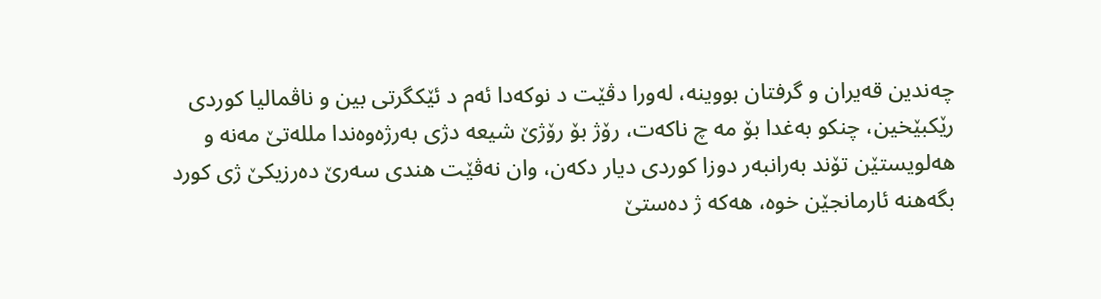چه‌ندین قه‌یران و گرفتان بووینه‌، له‌ورا دڤێت د نوكه‌دا ئه‌م د ئێكگرتی بین و ناڤمالیا كوردی رێكبێخین، چنكو به‌غدا بۆ مه‌ چ ناكه‌ت، رۆژ بۆ رۆژێ شیعه‌ دژی به‌رژه‌وه‌ندا ملله‌تێ مه‌نه‌ و هه‌لویستێن تۆند به‌رانبه‌ر دوزا كوردی دیار دكه‌ن، وان نه‌ڤێت هندی سه‌رێ ده‌رزیكێ ژی كورد بگه‌هنه‌ ئارمانجێن خوه‌، هه‌كه‌ ژ ده‌ستێ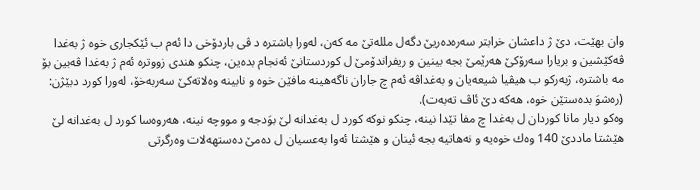وان بهێت، دێ ژ داعشان خرابتر سه‌ره‌ده‌ریێ دگه‌ل ملله‌تێ مه‌ كه‌ن، له‌ورا باشتره‌ د ڤی باردۆخی دا ئه‌م ب ئێكجاری خوه‌ ژ به‌غدا ڤه‌كێشین و بریارا سه‌رۆكێ هه‌رێمێ بجه بینین و ریفراندۆمێ ل كوردستانێ ئه‌نجام بده‌ین، چنكو هندی زووتره‌ ئه‌م ژ به‌غدا ڤه‌بین بۆ مه‌ باشتره‌، ژبه‌ركو ب هیڤیا شیعه‌یان و به‌غداڤه‌ ئه‌م چ جاران ناگه‌هینه‌ مافێن خوه‌ و نابینه‌ وه‌لاته‌كێ سه‌ربه‌خۆ، له‌ورا كورد دبێژن: (ره‌شوَ بده‌ستێن خوه‌، هه‌كه‌ دێ ئاڤ ته‌به‌ت).
وه‌كو دیار مانا كوردان ل به‌غدا چ مفا تێدا نینه‌، چنكو نوكه‌ كورد ل به‌غدانه‌ لێ بوَدجه‌ و مووچه‌ نینه‌، هه‌روه‌سا كورد ل به‌غدانه‌ لێ هێشتا ماددێ 140 وه‌ك خوه‌یه‌ و نه‌هاتیه‌ بجه ئینان و هێشتا ئه‌وا به‌عسیان ل ده‌مێ ده‌ستهه‌لات وه‌رگرتی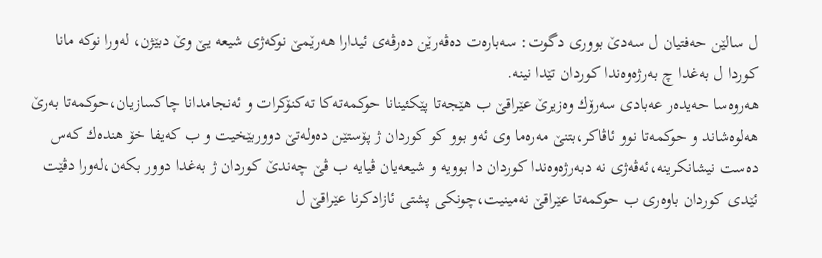ل سالێن حه‌فتیان ل سه‌دێ بووری دگوت: سه‌باره‌ت ده‌ڤه‌رێن ده‌رڤه‌ی ئیدارا هه‌رێمێ نوكه‌ژی شیعه‌ یێ وێ دبێژن، له‌ورا نوكه‌ مانا كوردا ل به‌غدا چ به‌رژه‌وه‌ندا كوردان تێدا نینه‌.
هه‌روه‌سا حه‌یده‌ر عه‌بادی سه‌رۆك وه‌زیرێ عێراقێ ب هێجه‌تا پێكئینانا حوكمه‌ته‌كا ته‌كنۆكرات و ئه‌نجامدانا چاكسازیان،حوكمه‌تا به‌رێ هه‌لوه‌شاند و حوكمه‌تا نوو ئاڤاكر،بتنێ مه‌ره‌ما وی ئه‌و بوو كو كوردان ژ پۆستێن ده‌وله‌تێ دووربێخیت و ب كه‌یفا خۆ هنده‌ك كه‌س ده‌ست نیشانكرینه‌،ئه‌ڤه‌ژی نه‌ دبه‌رژه‌وه‌ندا كوردان دا بوویه‌ و شیعه‌یان ڤیایه‌ ب ڤێ چه‌ندێ كوردان ژ به‌غدا دوور بكه‌ن،له‌ورا دڤێت ئێدی كوردان باوه‌ری ب حوكمه‌تا عێراقێ نه‌مینیت،چونكی پشتی ئازادكرنا عێراقێ ل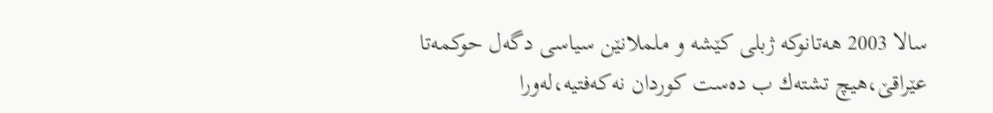سالا 2003 هه‌تانوكه‌ ژبلی كێشه‌ و ململانێن سیاسی دگه‌ل حوكمه‌تا عێراقێ،هیچ تشته‌ك ب ده‌ست كوردان نه‌كه‌فتیه‌،له‌ورا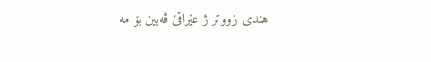هندی زووتر ژ عێراقێ ڤه‌بین بۆ مه‌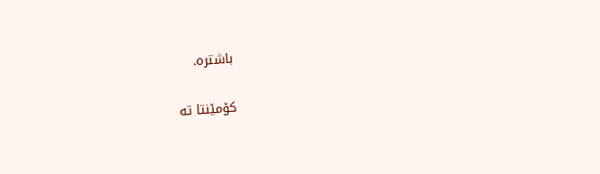باشتره‌.

کۆمێنتا تە